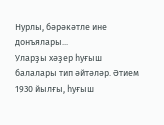Нурлы, бәрәкәтле ине донъялары...
Уларҙы хәҙер һуғыш балалары тип әйтәләр. Әтием 1930 йылғы, һуғыш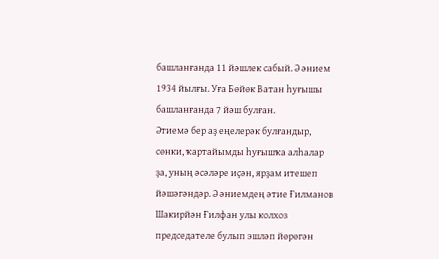башланғанда 11 йәшлек сабый. Ә әнием 1934 йылғы. Уға Бөйөк Ватан һуғышы башланғанда 7 йәш булған.
Әтиемә бер аҙ еңелерәк булғандыр, сөнки, ҡартайымды һуғышҡа алһалар ҙа, уның әсәләре иҫән, ярҙам итешеп йәшәгәндәр. Ә әниемдең әтие Ғилманов Шакирйән Ғилфан улы колхоз председателе булып эшләп йөрөгән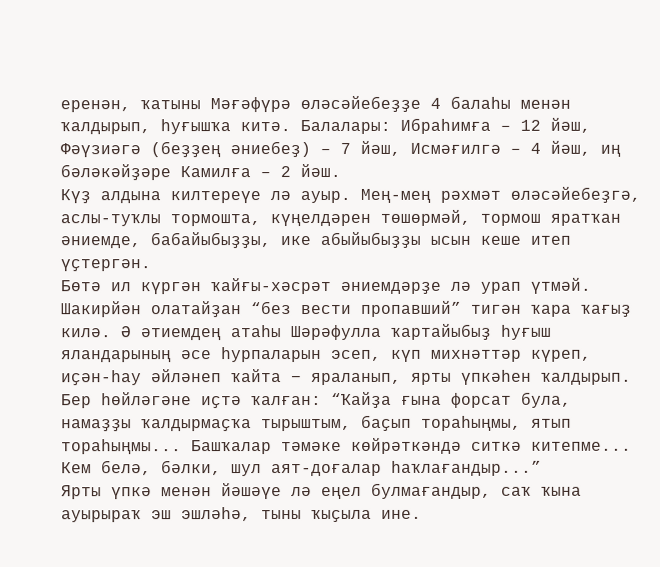еренән, ҡатыны Мәғәфүрә өләсәйебеҙҙе 4 балаһы менән ҡалдырып, һуғышҡа китә. Балалары: Ибраһимға – 12 йәш, Фәүзиәгә (беҙҙең әниебеҙ) – 7 йәш, Исмәғилгә – 4 йәш, иң бәләкәйҙәре Камилға – 2 йәш.
Күҙ алдына килтереүе лә ауыр. Мең-мең рәхмәт өләсәйебеҙгә, аслы-туҡлы тормошта, күңелдәрен төшөрмәй, тормош яратҡан әниемде, бабайыбыҙҙы, ике абыйыбыҙҙы ысын кеше итеп үҫтергән.
Бөтә ил күргән ҡайғы-хәсрәт әниемдәрҙе лә урап үтмәй. Шакирйән олатайҙан “без вести пропавший” тигән ҡара ҡағыҙ килә. Ә әтиемдең атаһы Шәрәфулла ҡартайыбыҙ һуғыш яландарының әсе һурпаларын эсеп, күп михнәттәр күреп, иҫән-һау әйләнеп ҡайта − яраланып, ярты үпкәһен ҡалдырып.
Бер һөйләгәне иҫтә ҡалған: “Ҡайҙа ғына форсат була, намаҙҙы ҡалдырмаҫҡа тырыштым, баҫып тораһыңмы, ятып тораһыңмы... Башҡалар тәмәке көйрәткәндә ситкә китепме... Кем белә, бәлки, шул аят-доғалар һаҡлағандыр...”
Ярты үпкә менән йәшәүе лә еңел булмағандыр, саҡ ҡына ауырыраҡ эш эшләһә, тыны ҡыҫыла ине.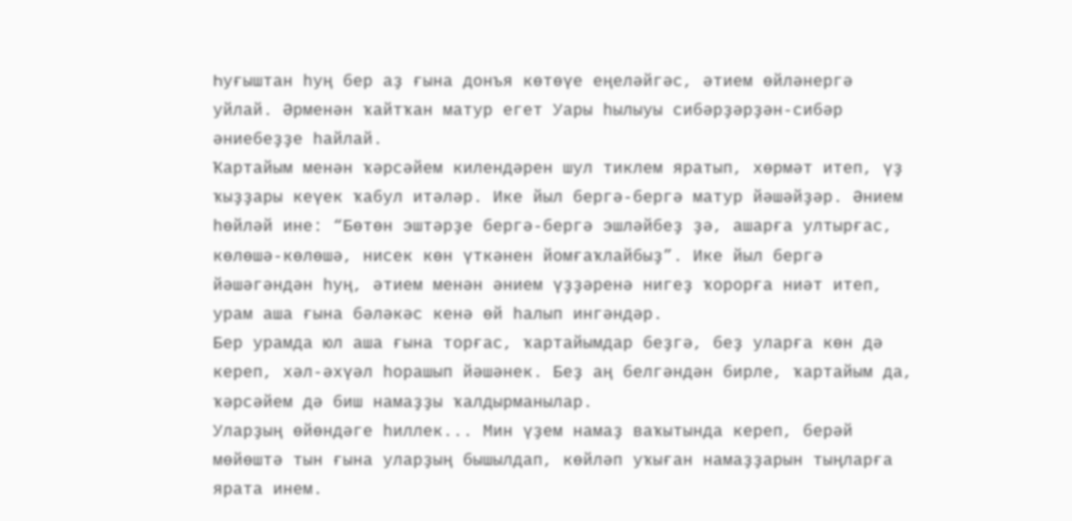Һуғыштан һуң бер аҙ ғына донъя көтөүе еңеләйгәс, әтием өйләнергә уйлай. Әрменән ҡайтҡан матур егет Уары һылыуы сибәрҙәрҙән-сибәр әниебеҙҙе һайлай.
Ҡартайым менән ҡәрсәйем килендәрен шул тиклем яратып, хөрмәт итеп, үҙ ҡыҙҙары кеүек ҡабул итәләр. Ике йыл бергә-бергә матур йәшәйҙәр. Әнием һөйләй ине: “Бөтөн эштәрҙе бергә-бергә эшләйбеҙ ҙә, ашарға ултырғас, көлөшә-көлөшә, нисек көн үткәнен йомғаҡлайбыҙ”. Ике йыл бергә йәшәгәндән һуң, әтием менән әнием үҙҙәренә нигеҙ ҡорорға ниәт итеп, урам аша ғына бәләкәс кенә өй һалып ингәндәр.
Бер урамда юл аша ғына торғас, ҡартайымдар беҙгә, беҙ уларға көн дә кереп, хәл-әхүәл һорашып йәшәнек. Беҙ аң белгәндән бирле, ҡартайым да, ҡәрсәйем дә биш намаҙҙы ҡалдырманылар.
Уларҙың өйөндәге һиллек... Мин үҙем намаҙ ваҡытында кереп, берәй мөйөштә тын ғына уларҙың бышылдап, көйләп уҡыған намаҙҙарын тыңларға ярата инем.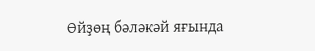Өйҙөң бәләкәй яғында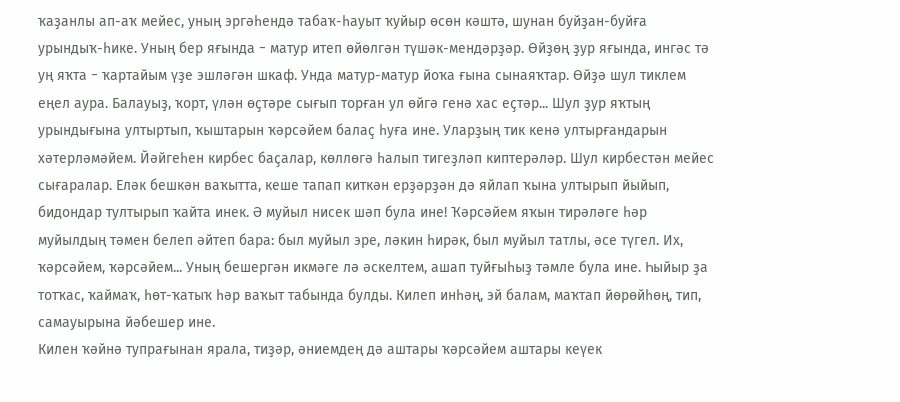ҡаҙанлы ап-аҡ мейес, уның эргәһендә табаҡ-һауыт ҡуйыр өсөн кәштә, шунан буйҙан-буйға урындыҡ-һике. Уның бер яғында − матур итеп өйөлгән түшәк-мендәрҙәр. Өйҙөң ҙур яғында, ингәс тә уң яҡта − ҡартайым үҙе эшләгән шкаф. Унда матур-матур йоҡа ғына сынаяҡтар. Өйҙә шул тиклем еңел аура. Балауыҙ, ҡорт, үлән өҫтәре сығып торған ул өйгә генә хас еҫтәр... Шул ҙур яҡтың урындығына ултыртып, ҡыштарын ҡәрсәйем балаҫ һуға ине. Уларҙың тик кенә ултырғандарын хәтерләмәйем. Йәйгеһен кирбес баҫалар, көллөгә һалып тигеҙләп киптерәләр. Шул кирбестән мейес сығаралар. Еләк бешкән ваҡытта, кеше тапап киткән ерҙәрҙән дә яйлап ҡына ултырып йыйып, бидондар тултырып ҡайта инек. Ә муйыл нисек шәп була ине! Ҡәрсәйем яҡын тирәләге һәр муйылдың тәмен белеп әйтеп бара: был муйыл эре, ләкин һирәк, был муйыл татлы, әсе түгел. Их, ҡәрсәйем, ҡәрсәйем... Уның бешергән икмәге лә әскелтем, ашап туйғыһыҙ тәмле була ине. Һыйыр ҙа тотҡас, ҡаймаҡ, һөт-ҡатыҡ һәр ваҡыт табында булды. Килеп инһәң, эй балам, маҡтап йөрөйһөң, тип, самауырына йәбешер ине.
Килен ҡәйнә тупрағынан ярала, тиҙәр, әниемдең дә аштары ҡәрсәйем аштары кеүек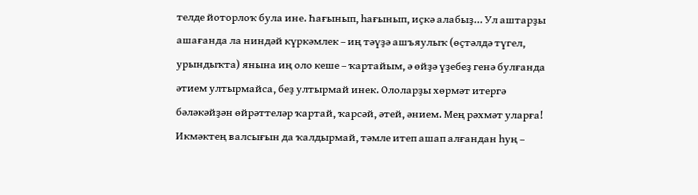телде йоторлоҡ була ине. Һағынып, һағынып, иҫкә алабыҙ... Ул аштарҙы ашағанда ла ниндәй күркәмлек – иң тәүҙә ашъяулыҡ (өҫтәлдә түгел, урындыҡта) янына иң оло кеше – ҡартайым, ә өйҙә үҙебеҙ генә булғанда әтием ултырмайса, беҙ ултырмай инек. Ололарҙы хөрмәт итергә бәләкәйҙән өйрәттеләр ҡартай, ҡарсәй, әтей, әнием. Мең рәхмәт уларға! Икмәктең валсығын да ҡалдырмай, тәмле итеп ашап алғандан һуң –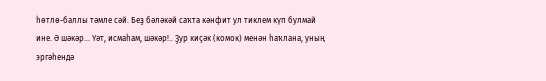һөтлө-баллы тәмле сәй. Беҙ бәләкәй саҡта кәнфит ул тиклем күп булмай ине. Ә шәкәр... Үәт, исмаһам, шәкәр!.. Ҙур киҫәк (комок) менән һаҡлана, уның эргәһендә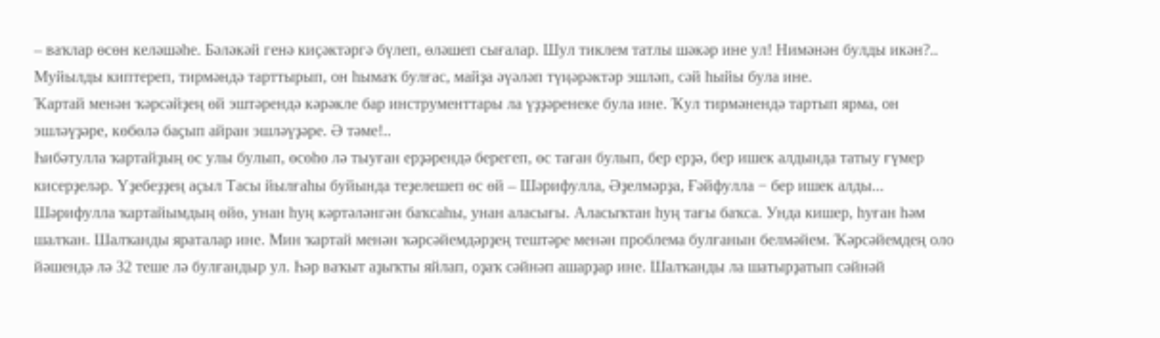– ваҡлар өсөн келәшәһе. Бәләкәй генә киҫәктәргә бүлеп, өләшеп сығалар. Шул тиклем татлы шәкәр ине ул! Нимәнән булды икән?..
Муйылды киптереп, тирмәндә тарттырып, он һымаҡ булғас, майҙа әүәләп түңәрәктәр эшләп, сәй һыйы була ине.
Ҡартай менән ҡәрсәйҙең өй эштәрендә кәрәкле бар инструменттары ла үҙҙәренеке була ине. Ҡул тирмәнендә тартып ярма, он эшләүҙәре, көбөлә баҫып айран эшләүҙәре. Ә тәме!..
Һибәтулла ҡартайҙың өс улы булып, өсөһө лә тыуған ерҙәрендә берегеп, өс таған булып, бер ерҙә, бер ишек алдында татыу ғүмер кисерҙеләр. Үҙебеҙҙең аҫыл Тасы йылғаһы буйында теҙелешеп өс өй – Шәрифулла, Әҙелмәрҙа, Ғәйфулла − бер ишек алды...
Шәрифулла ҡартайымдың өйө, унан һуң кәртәләнгән баҡсаһы, унан аласығы. Аласыҡтан һуң тағы баҡса. Унда кишер, һуған һәм шалҡан. Шалҡанды яраталар ине. Мин ҡартай менән ҡәрсәйемдәрҙең тештәре менән проблема булғанын белмәйем. Ҡәрсәйемдең оло йәшендә лә 32 теше лә булғандыр ул. Һәр ваҡыт аҙыҡты яйлап, оҙаҡ сәйнәп ашарҙар ине. Шалҡанды ла шатырҙатып сәйнәй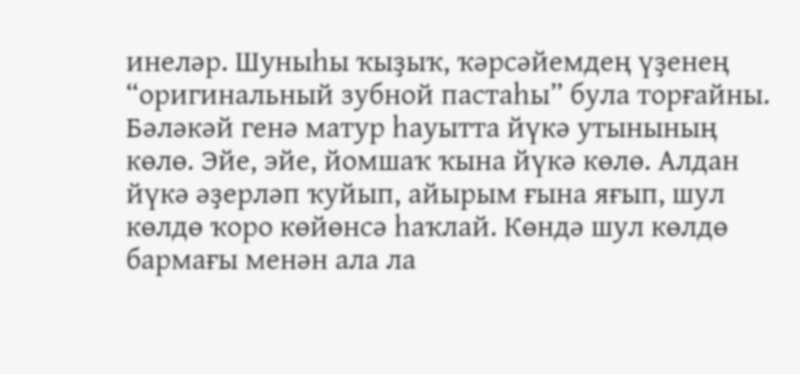инеләр. Шуныһы ҡыҙыҡ, ҡәрсәйемдең үҙенең “оригинальный зубной пастаһы” була торғайны. Бәләкәй генә матур һауытта йүкә утынының көлө. Эйе, эйе, йомшаҡ ҡына йүкә көлө. Алдан йүкә әҙерләп ҡуйып, айырым ғына яғып, шул көлдө ҡоро көйөнсә һаҡлай. Көндә шул көлдө бармағы менән ала ла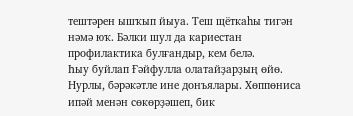тештәрен ышҡып йыуа. Теш щёткаһы тигән нәмә юҡ. Бәлки шул да кариестан профилактика булғандыр, кем белә.
Һыу буйлап Ғәйфулла олатайҙарҙың өйө. Нурлы, бәрәкәтле ине донъялары. Хөппөниса ипәй менән сөкөрҙәшеп, бик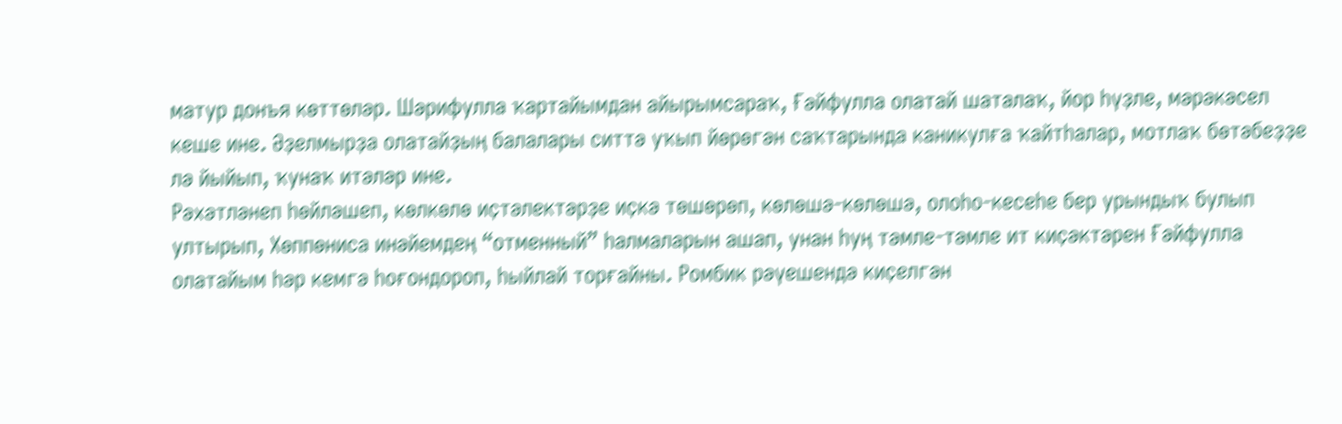матур донъя көттөләр. Шәрифулла ҡартайымдан айырымсараҡ, Ғәйфулла олатай шаталаҡ, йор һүҙле, мәрәкәсел кеше ине. Әҙелмырҙа олатайҙың балалары ситтә уҡып йөрөгән саҡтарында каникулға ҡайтһалар, мотлаҡ бөтәбеҙҙе лә йыйып, ҡунаҡ итәләр ине.
Рәхәтләнеп һөйләшеп, көлкөлө иҫтәлектәрҙе иҫкә төшөрөп, көлөшә-көлөшә, олоһо-кесеһе бер урындыҡ булып ултырып, Хөппөниса инәйемдең “отменный” һалмаларын ашап, унан һуң тәмле-тәмле ит киҫәктәрен Ғәйфулла олатайым һәр кемгә һоғондороп, һыйлай торғайны. Ромбик рәүешендә киҫелгән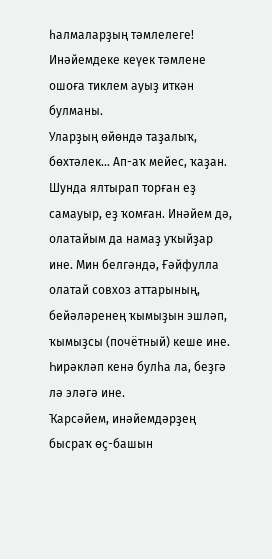һалмаларҙың тәмлелеге! Инәйемдеке кеүек тәмлене ошоға тиклем ауыҙ иткән булманы.
Уларҙың өйөндә таҙалыҡ, бөхтәлек... Ап-аҡ мейес, ҡаҙан. Шунда ялтырап торған еҙ самауыр, еҙ ҡомған. Инәйем дә, олатайым да намаҙ уҡыйҙар ине. Мин белгәндә, Ғәйфулла олатай совхоз аттарының, бейәләренең ҡымыҙын эшләп, ҡымыҙсы (почётный) кеше ине. Һирәкләп кенә булһа ла, беҙгә лә эләгә ине.
Ҡарсәйем, инәйемдәрҙең бысраҡ өҫ-башын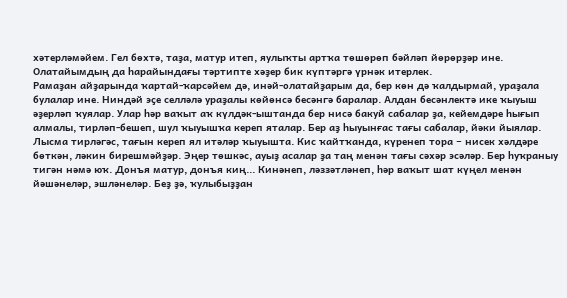хәтерләмәйем. Гел бөхтә, таҙа, матур итеп, яулыҡты артҡа төшөрөп бәйләп йөрөрҙәр ине.
Олатайымдың да һарайындағы тәртипте хәҙер бик күптәргә үрнәк итерлек.
Рамаҙан айҙарында ҡартай-ҡарсәйем дә, инәй-олатайҙарым да, бер көн дә ҡалдырмай, ураҙала булалар ине. Ниндәй эҫе селләлә ураҙалы көйөнсә бесәнгә баралар. Алдан бесәнлектә ике ҡыуыш әҙерләп ҡуялар. Улар һәр ваҡыт аҡ күлдәк-ыштанда бер нисә бакуй сабалар ҙа, кейемдәре һығып алмалы, тирләп-бешеп, шул ҡыуышҡа кереп яталар. Бер аҙ һыуынғас тағы сабалар, йәки йыялар. Лысма тирләгәс, тағын кереп ял итәләр ҡыуышта. Кис ҡайтҡанда, күренеп тора − нисек хәлдәре бөткән, ләкин бирешмәйҙәр. Эңер төшкәс, ауыҙ асалар ҙа таң менән тағы сәхәр эсәләр. Бер һуҡраныу тигән нәмә юҡ. Донъя матур, донъя киң... Кинәнеп, ләззәтләнеп, һәр ваҡыт шат күңел менән йәшәнеләр, эшләнеләр. Беҙ ҙә, ҡулыбыҙҙан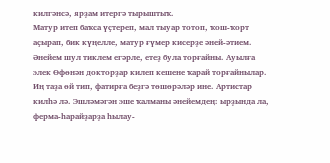килгәнсә, ярҙам итергә тырыштыҡ.
Матур итеп баҡса үҫтереп, мал тыуар тотоп, ҡош-ҡорт аҫырап, бик күңелле, матур ғүмер кисерҙе әней-әтием. Әнейем шул тиклем егәрле, етеҙ була торғайны. Ауылға элек Өфөнән докторҙар килеп кешене ҡарай торғайнылар. Иң таҙа өй тип, фатирға беҙгә төшөрәләр ине. Артистар килһә лә. Эшләмәгән эше ҡалманы әнейемдең: ырҙында ла, ферма-һарайҙарҙа һылау-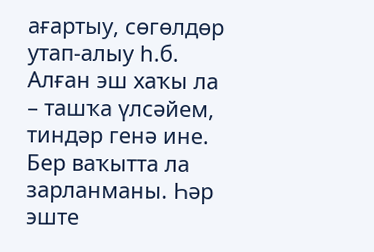ағартыу, сөгөлдөр утап-алыу һ.б. Алған эш хаҡы ла – ташҡа үлсәйем, тиндәр генә ине. Бер ваҡытта ла зарланманы. Һәр эште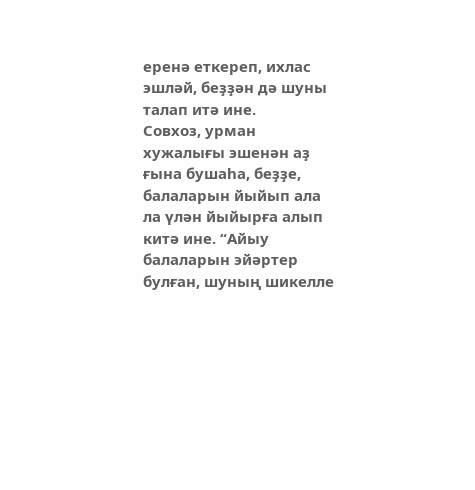еренә еткереп, ихлас эшләй, беҙҙән дә шуны талап итә ине.
Совхоз, урман хужалығы эшенән аҙ ғына бушаһа, беҙҙе, балаларын йыйып ала ла үлән йыйырға алып китә ине. “Айыу балаларын эйәртер булған, шуның шикелле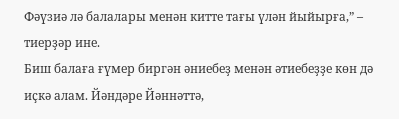Фәүзиә лә балалары менән китте тағы үлән йыйырға,” – тиерҙәр ине.
Биш балаға ғүмер биргән әниебеҙ менән әтиебеҙҙе көн дә иҫкә алам. Йәндәре Йәннәттә,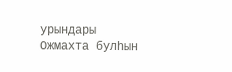урындары Ожмахта булһын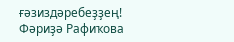ғәзиздәребеҙҙең!
Фәриҙә Рафиҡова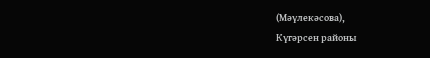(Мәүлекәсова),
Күгәрсен районы